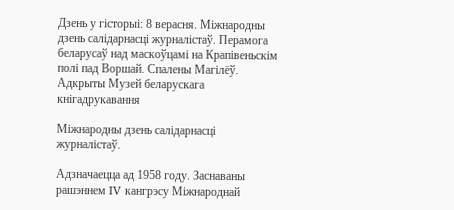Дзень у гісторыі: 8 верасня. Міжнародны дзень салідарнасці журналістаў. Перамога беларусаў над маскоўцамі на Крапівеньскім полі пад Воршай. Спалены Магілёў. Адкрыты Музей беларускага кнігадрукавання

Міжнародны дзень салідарнасці журналістаў.

Адзначаецца ад 1958 году. Заснаваны рашэннем IV кангрэсу Міжнароднай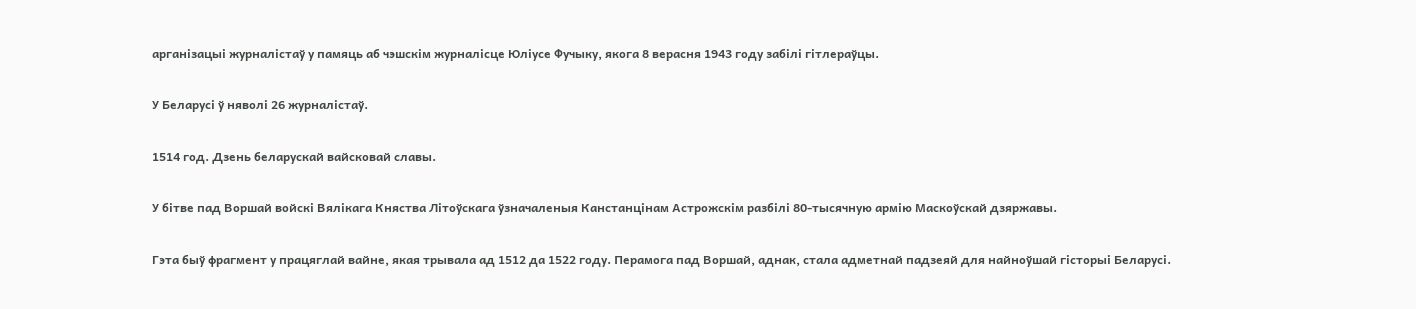арганізацыі журналістаў у памяць аб чэшскім журналісце Юліусе Фучыку, якога 8 верасня 1943 году забілі гітлераўцы.

У Беларусі ў няволі 26 журналістаў.

1514 год. Дзень беларускай вайсковай славы.

У бітве пад Воршай войскі Вялікага Княства Літоўскага ўзначаленыя Канстанцінам Астрожскім разбілі 80-тысячную армію Маскоўскай дзяржавы.

Гэта быў фрагмент у працяглай вайне, якая трывала ад 1512 да 1522 году. Перамога пад Воршай, аднак, стала адметнай падзеяй для найноўшай гісторыі Беларусі.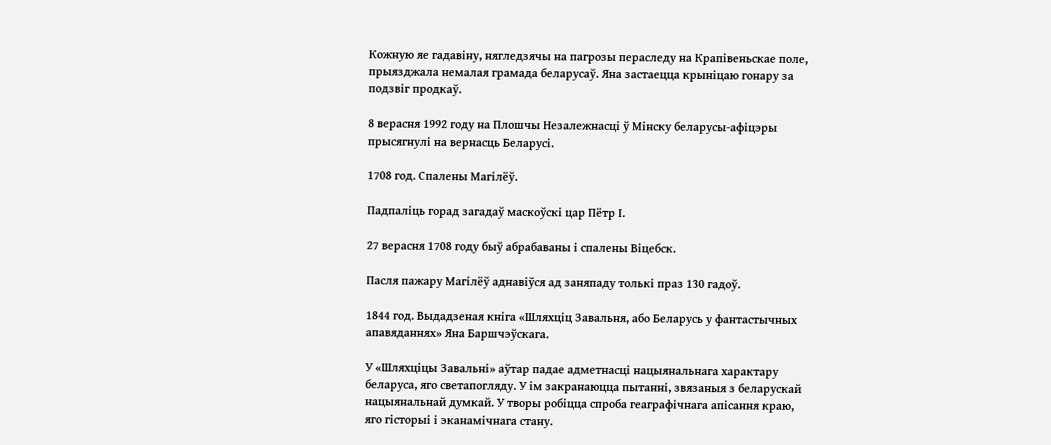Кожную яе гадавіну, нягледзячы на пагрозы пераследу на Крапівеньскае поле, прыязджала немалая грамада беларусаў. Яна застаецца крыніцаю гонару за подзвіг продкаў.

8 верасня 1992 году на Плошчы Незалежнасці ў Мінску беларусы-афіцэры прысягнулі на вернасць Беларусі.

1708 год. Спалены Магілёў.

Падпаліць горад загадаў маскоўскі цар Пётр І.

27 верасня 1708 году быў абрабаваны і спалены Віцебск.

Пасля пажару Магілёў аднавіўся ад заняпаду толькі праз 130 гадоў.

1844 год. Выдадзеная кніга «Шляхціц Завальня, або Беларусь у фантастычных апавяданнях» Яна Баршчэўскага.

У «Шляхціцы Завальні» аўтар падае адметнасці нацыянальнага характару беларуса, яго светапогляду. У ім закранаюцца пытанні, звязаныя з беларускай нацыянальнай думкай. У творы робіцца спроба геаграфічнага апісання краю, яго гісторыі і эканамічнага стану.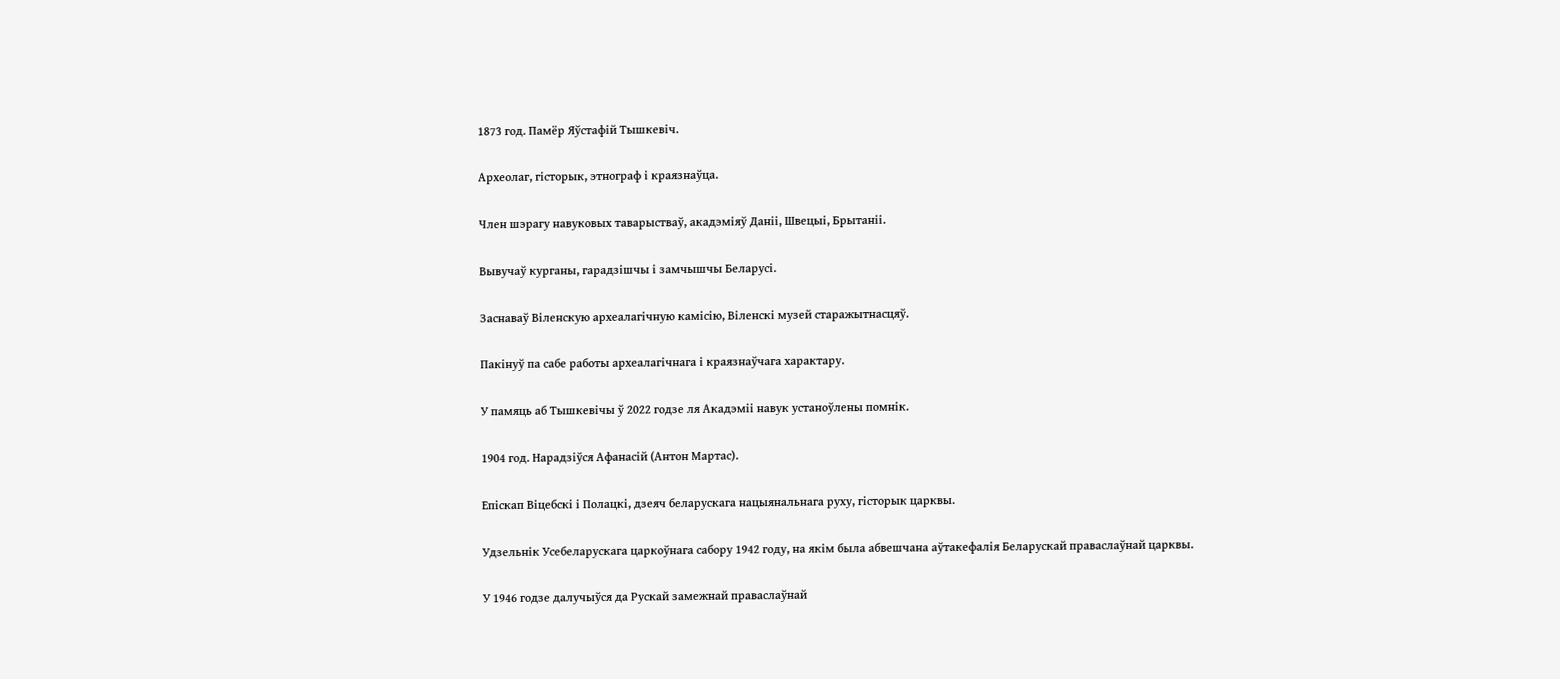1873 год. Памёр Яўстафій Тышкевіч.

Археолаг, гісторык, этнограф і краязнаўца.

Член шэрагу навуковых таварыстваў, акадэміяў Даніі, Швецыі, Брытаніі.

Вывучаў курганы, гарадзішчы і замчышчы Беларусі.

Заснаваў Віленскую археалагічную камісію, Віленскі музей старажытнасцяў.

Пакінуў па сабе работы археалагічнага і краязнаўчага характару.

У памяць аб Тышкевічы ў 2022 годзе ля Акадэміі навук устаноўлены помнік.

1904 год. Нарадзіўся Афанасій (Антон Мартас).

Епіскап Віцебскі і Полацкі, дзеяч беларускага нацыянальнага руху, гісторык царквы.

Удзельнік Усебеларускага царкоўнага сабору 1942 году, на якім была абвешчана аўтакефалія Беларускай праваслаўнай царквы.

У 1946 годзе далучыўся да Рускай замежнай праваслаўнай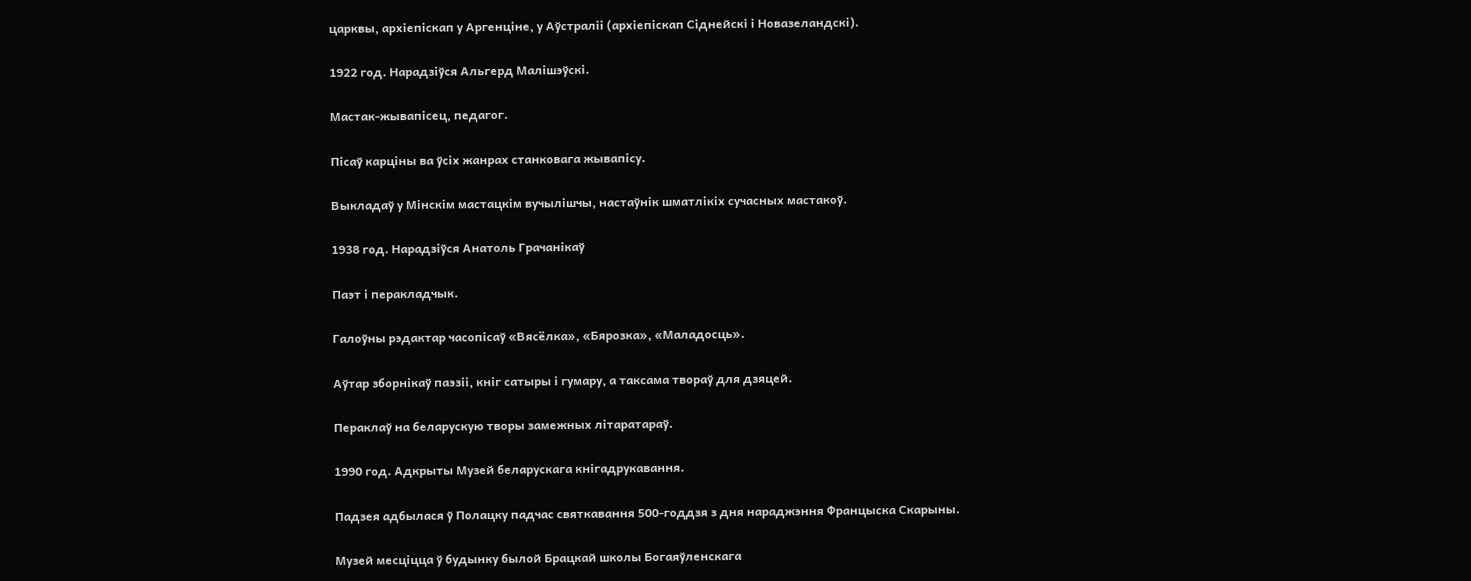царквы, архіепіскап у Аргенціне, у Аўстраліі (архіепіскап Сіднейскі і Новазеландскі).

1922 год. Нарадзіўся Альгерд Малішэўскі.

Мастак-жывапісец, педагог.

Пісаў карціны ва ўсіх жанрах станковага жывапісу.

Выкладаў у Мінскім мастацкім вучылішчы, настаўнік шматлікіх сучасных мастакоў.

1938 год. Нарадзіўся Анатоль Грачанікаў

Паэт і перакладчык.

Галоўны рэдактар часопісаў «Вясёлка», «Бярозка», «Маладосць».

Аўтар зборнікаў паэзіі, кніг сатыры і гумару, а таксама твораў для дзяцей.

Пераклаў на беларускую творы замежных літаратараў.

1990 год. Адкрыты Музей беларускага кнігадрукавання.

Падзея адбылася ў Полацку падчас святкавання 500-годдзя з дня нараджэння Францыска Скарыны.

Музей месціцца ў будынку былой Брацкай школы Богаяўленскага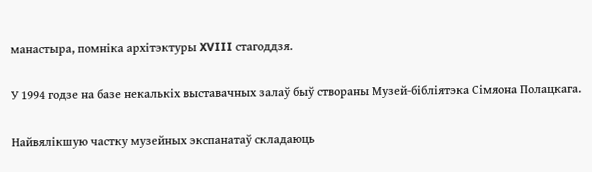манастыра, помніка архітэктуры XVIII стагоддзя.

У 1994 годзе на базе некалькіх выставачных залаў быў створаны Музей-бібліятэка Сімяона Полацкага.

Найвялікшую частку музейных экспанатаў складаюць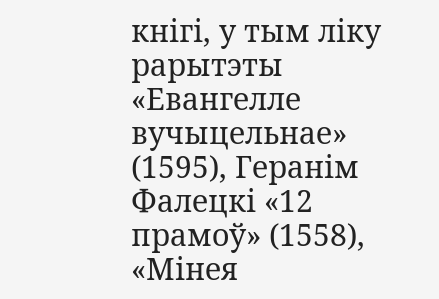кнігі, у тым ліку рарытэты «Евангелле вучыцельнае» (1595), Геранім Фалецкі «12 прамоў» (1558), «Мінея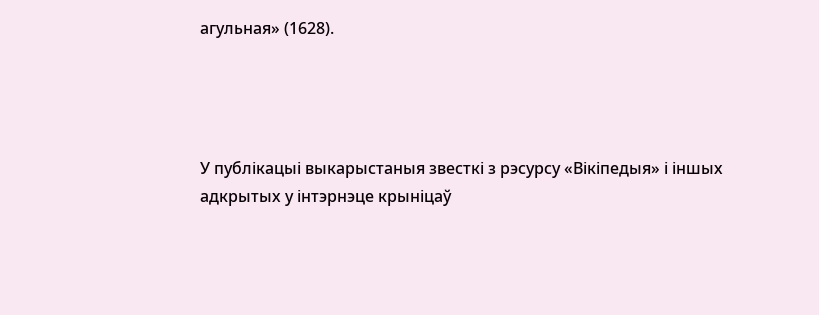агульная» (1628).




У публікацыі выкарыстаныя звесткі з рэсурсу «Вікіпедыя» і іншых адкрытых у інтэрнэце крыніцаў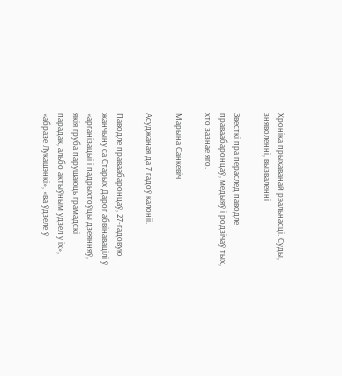Хроніка прыхаванай рэальнасці. Суды, зняволенні, вызваленні

Звесткі пра пераслед паводле праваабаронцаў, медыяў і родзічаў тых, хто зазнае яго.

Марына Санкевіч

Асуджаная да 7 гадоў калоніі.

Паводле праваабаронцаў, 27-гадовую жанчыну са Старых Дарог абвінавацілі ў «арганізацыі і падрыхтоўцы дзеянняў, якія груба парушаюць грамадскі парадак, альбо актыўным удзел у іх», «абразе Лукашэнкі», «ва ўдзеле ў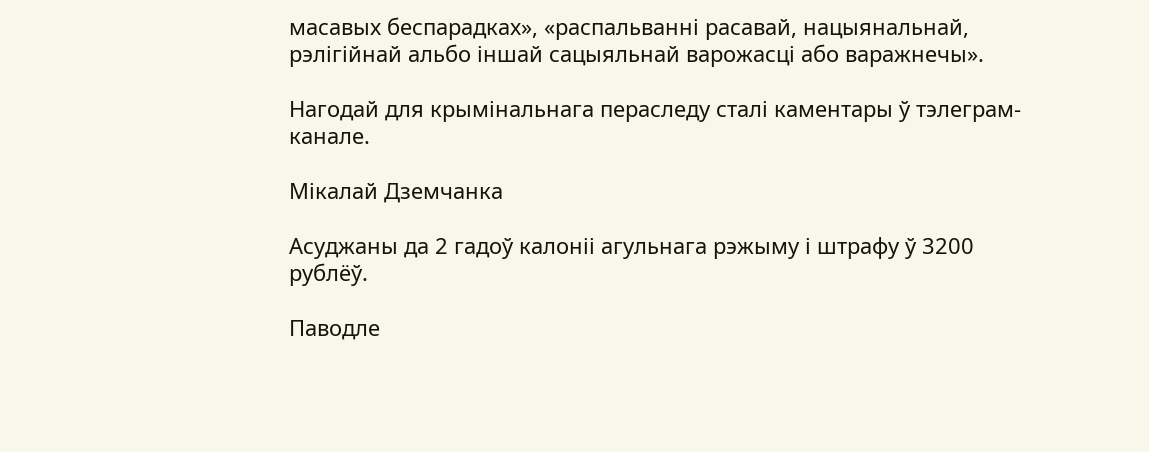масавых беспарадках», «распальванні расавай, нацыянальнай, рэлігійнай альбо іншай сацыяльнай варожасці або варажнечы».

Нагодай для крымінальнага пераследу сталі каментары ў тэлеграм-канале.

Мікалай Дземчанка

Асуджаны да 2 гадоў калоніі агульнага рэжыму і штрафу ў 3200 рублёў.

Паводле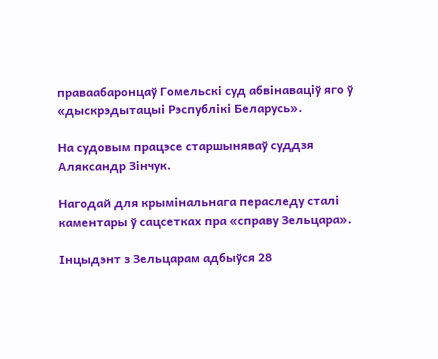праваабаронцаў Гомельскі суд абвінаваціў яго ў «дыскрэдытацыі Рэспублікі Беларусь».

На судовым працэсе старшыняваў суддзя Аляксандр Зінчук.

Нагодай для крымінальнага пераследу сталі каментары ў сацсетках пра «справу Зельцара».

Інцыдэнт з Зельцарам адбыўся 28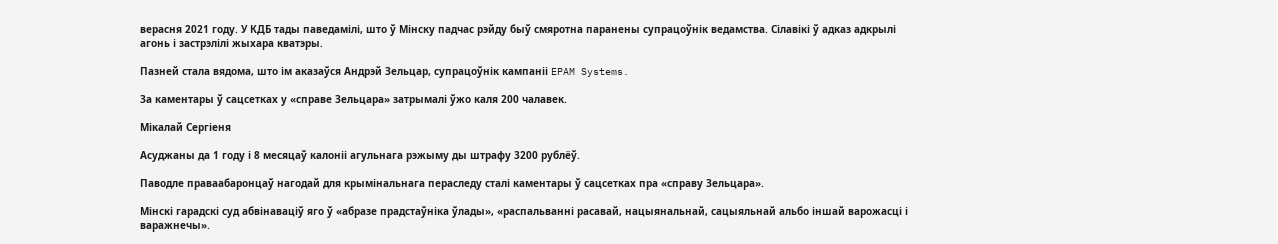верасня 2021 году. У КДБ тады паведамілі, што ў Мінску падчас рэйду быў смяротна паранены супрацоўнік ведамства. Сілавікі ў адказ адкрылі агонь і застрэлілі жыхара кватэры.

Пазней стала вядома, што ім аказаўся Андрэй Зельцар, супрацоўнік кампаніі EPAM Systems.

За каментары ў сацсетках у «справе Зельцара» затрымалі ўжо каля 200 чалавек.

Мікалай Сергіеня

Асуджаны да 1 году і 8 месяцаў калоніі агульнага рэжыму ды штрафу 3200 рублёў.

Паводле праваабаронцаў нагодай для крымінальнага пераследу сталі каментары ў сацсетках пра «справу Зельцара».

Мінскі гарадскі суд абвінаваціў яго ў «абразе прадстаўніка ўлады», «распальванні расавай, нацыянальнай, сацыяльнай альбо іншай варожасці і варажнечы».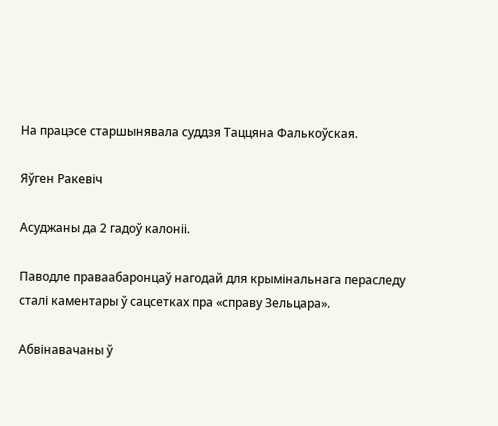На працэсе старшынявала суддзя Таццяна Фалькоўская.

Яўген Ракевіч

Асуджаны да 2 гадоў калоніі.

Паводле праваабаронцаў нагодай для крымінальнага пераследу сталі каментары ў сацсетках пра «справу Зельцара».

Абвінавачаны ў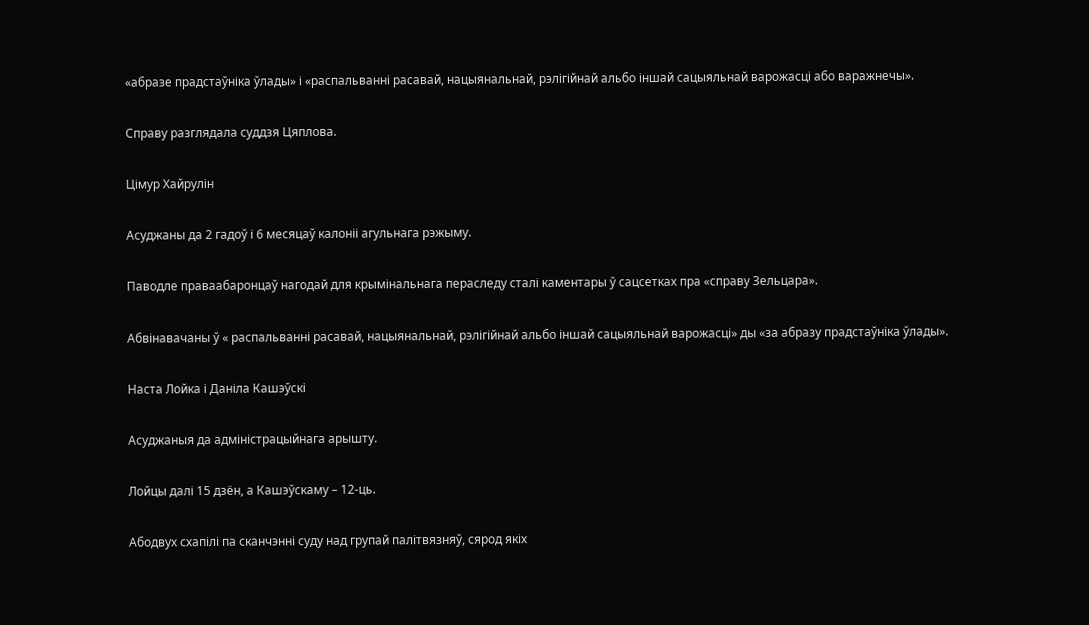«абразе прадстаўніка ўлады» і «распальванні расавай, нацыянальнай, рэлігійнай альбо іншай сацыяльнай варожасці або варажнечы».

Справу разглядала суддзя Цяплова.

Цімур Хайрулін

Асуджаны да 2 гадоў і 6 месяцаў калоніі агульнага рэжыму.

Паводле праваабаронцаў нагодай для крымінальнага пераследу сталі каментары ў сацсетках пра «справу Зельцара».

Абвінавачаны ў « распальванні расавай, нацыянальнай, рэлігійнай альбо іншай сацыяльнай варожасці» ды «за абразу прадстаўніка ўлады».

Наста Лойка і Даніла Кашэўскі

Асуджаныя да адміністрацыйнага арышту.

Лойцы далі 15 дзён, а Кашэўскаму – 12-ць.

Абодвух схапілі па сканчэнні суду над групай палітвязняў, сярод якіх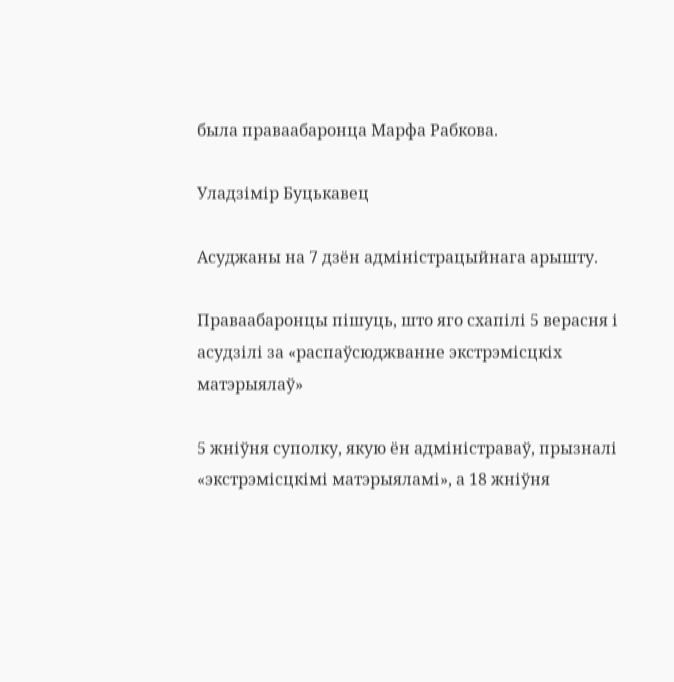была праваабаронца Марфа Рабкова.

Уладзімір Буцькавец

Асуджаны на 7 дзён адміністрацыйнага арышту.

Праваабаронцы пішуць, што яго схапілі 5 верасня і асудзілі за «распаўсюджванне экстрэмісцкіх матэрыялаў»

5 жніўня суполку, якую ён адміністраваў, прызналі «экстрэмісцкімі матэрыяламі», а 18 жніўня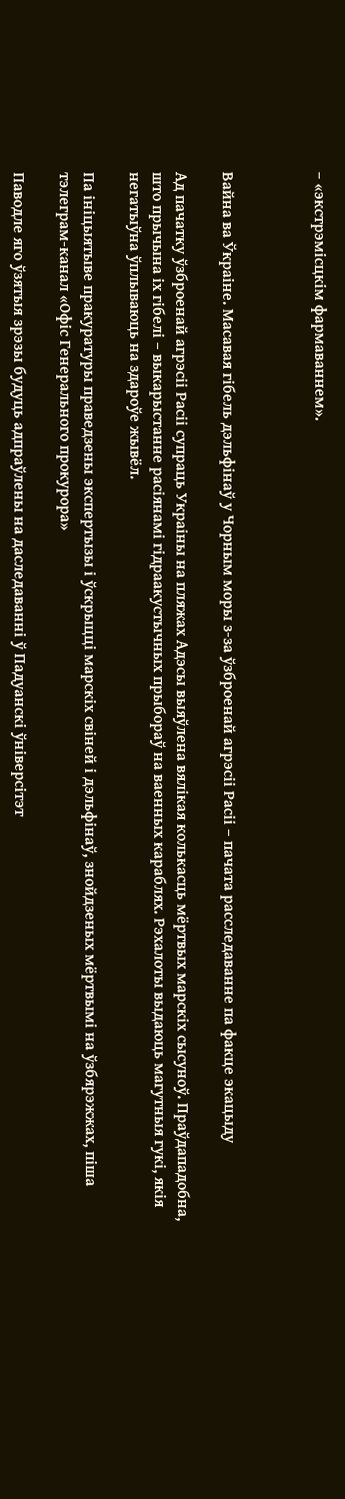– «экстрэмісцкім фармаваннем».



Вайна ва Ўкраіне. Масавая гібель дэльфінаў у Чорным моры з-за ўзброенай агрэсіі Расіі – пачата расследаванне па факце экацыду

Ад пачатку ўзброенай агрэсіі Расіі супраць Украіны на пляжах Адэсы выяўлена вялікая колькасць мёртвых марскіх сысуноў. Праўдападобна, што прычына іх гібелі – выкарыстанне расіянамі гідраакустычных прыбораў на ваенных караблях. Рэхалоты выдаюць магутныя гукі, якія негатыўна ўплываюць на здароўе жывёл.

Па ініцыятыве пракуратуры праведзены экспертызы і ўскрыцці марскіх свіней і дэльфінаў, знойдзеных мёртвымі на ўзбярэжжах, піша тэлеграм-канал «Офіс Генерального прокурора»

Паводле яго ўзятыя зрэзы будуць адпраўлены на даследаванні ў Падуанскі ўніверсітэт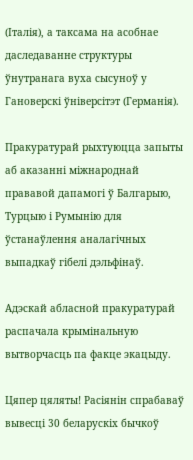(Італія), а таксама на асобнае даследаванне структуры ўнутранага вуха сысуноў у Гановерскі ўніверсітэт (Германія).

Пракуратурай рыхтуюцца запыты аб аказанні міжнароднай прававой дапамогі ў Балгарыю, Турцыю і Румынію для ўстанаўлення аналагічных выпадкаў гібелі дэльфінаў.

Адэскай абласной пракуратурай распачала крымінальную вытворчасць па факце экацыду.

Цяпер цяляты! Расіянін спрабаваў вывесці 30 беларускіх бычкоў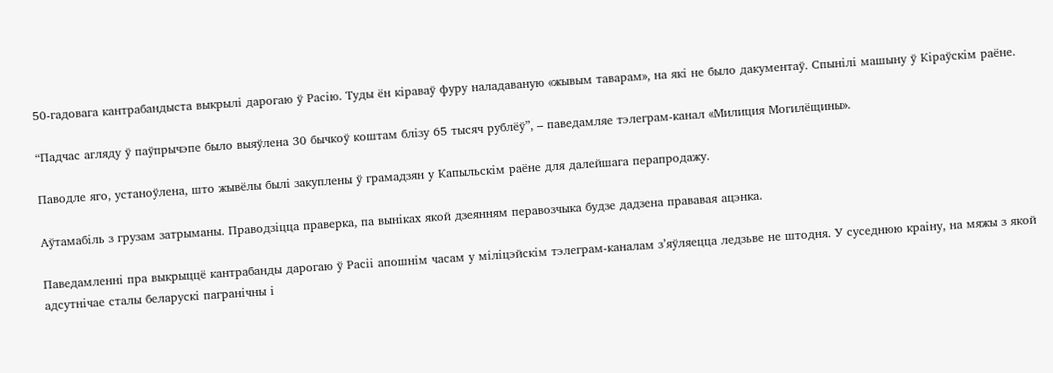50-гадовага кантрабандыста выкрылі дарогаю ў Расію. Туды ён кіраваў фуру наладаваную «жывым таварам», на які не было дакументаў. Спынілі машыну ў Кіраўскім раёне.

“Падчас агляду ў паўпрычэпе было выяўлена 30 бычкоў коштам блізу 65 тысяч рублёў”, – паведамляе тэлеграм-канал «Милиция Могилёщины».

Паводле яго, устаноўлена, што жывёлы былі закуплены ў грамадзян у Капыльскім раёне для далейшага перапродажу.

Аўтамабіль з грузам затрыманы. Праводзіцца праверка, па выніках якой дзеянням перавозчыка будзе дадзена прававая ацэнка.

Паведамленні пра выкрыццё кантрабанды дарогаю ў Расіі апошнім часам у міліцэйскім тэлеграм-каналам з’яўляецца ледзьве не штодня. У суседнюю краіну, на мяжы з якой адсутнічае сталы беларускі пагранічны і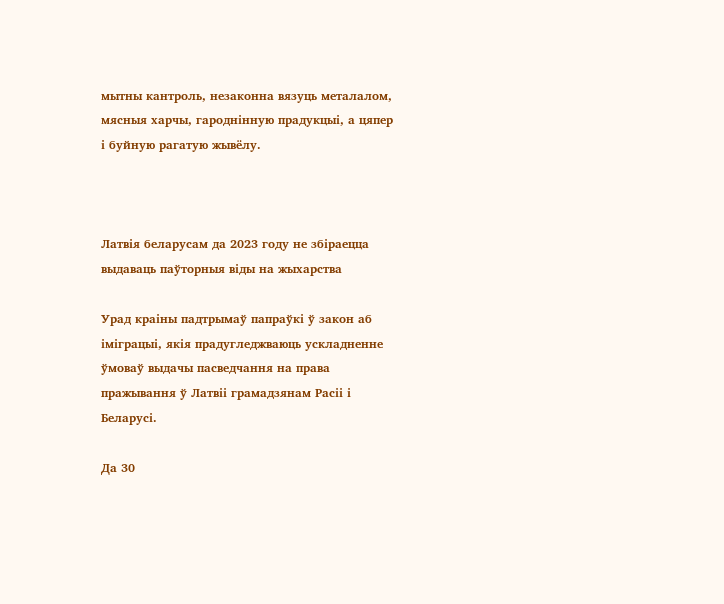мытны кантроль, незаконна вязуць металалом, мясныя харчы, гароднінную прадукцыі, а цяпер і буйную рагатую жывёлу.



Латвія беларусам да 2023 году не збіраецца выдаваць паўторныя віды на жыхарства

Урад краіны падтрымаў папраўкі ў закон аб іміграцыі, якія прадугледжваюць ускладненне ўмоваў выдачы пасведчання на права пражывання ў Латвіі грамадзянам Расіі і Беларусі.

Да 30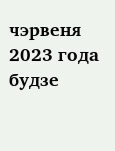чэрвеня 2023 года будзе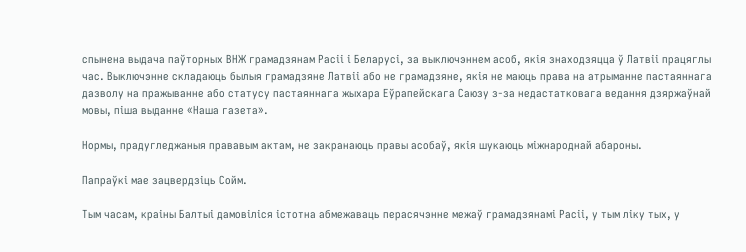спынена выдача паўторных ВНЖ грамадзянам Расіі і Беларусі, за выключэннем асоб, якія знаходзяцца ў Латвіі працяглы час. Выключэнне складаюць былыя грамадзяне Латвіі або не грамадзяне, якія не маюць права на атрыманне пастаяннага дазволу на пражыванне або статусу пастаяннага жыхара Еўрапейскага Саюзу з-за недастатковага ведання дзяржаўнай мовы, піша выданне «Наша газета».

Нормы, прадугледжаныя прававым актам, не закранаюць правы асобаў, якія шукаюць міжнароднай абароны.

Папраўкі мае зацвердзіць Сойм.

Тым часам, краіны Балтыі дамовіліся істотна абмежаваць перасячэнне межаў грамадзянамі Расіі, у тым ліку тых, у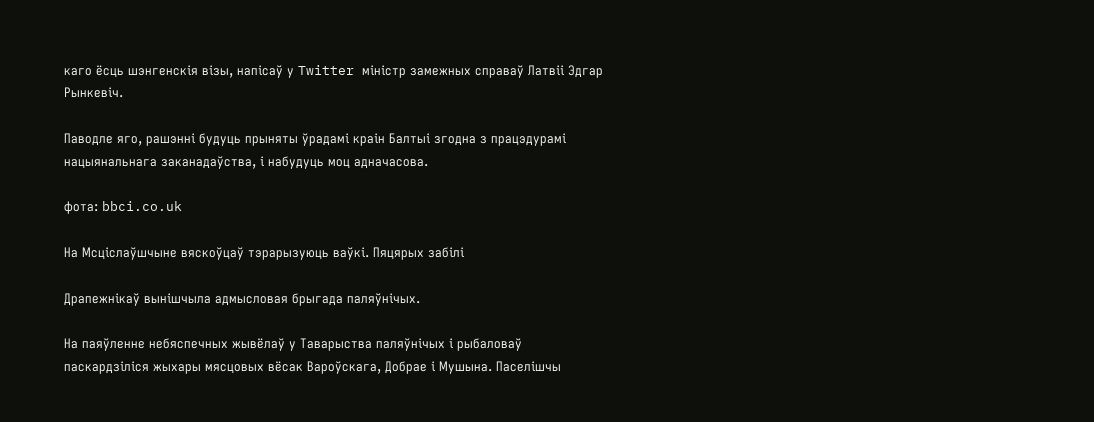каго ёсць шэнгенскія візы, напісаў у Twitter міністр замежных справаў Латвіі Эдгар Рынкевіч.

Паводле яго, рашэнні будуць прыняты ўрадамі краін Балтыі згодна з працэдурамі нацыянальнага заканадаўства, і набудуць моц адначасова.

фота: bbci.co.uk

На Мсціслаўшчыне вяскоўцаў тэрарызуюць ваўкі. Пяцярых забілі

Драпежнікаў вынішчыла адмысловая брыгада паляўнічых.

На паяўленне небяспечных жывёлаў у Таварыства паляўнічых і рыбаловаў паскардзіліся жыхары мясцовых вёсак Вароўскага, Добрае і Мушына. Паселішчы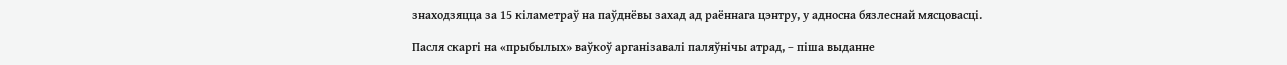знаходзяцца за 15 кіламетраў на паўднёвы захад ад раённага цэнтру, у адносна бязлеснай мясцовасці.

Пасля скаргі на «прыбылых» ваўкоў арганізавалі паляўнічы атрад, – піша выданне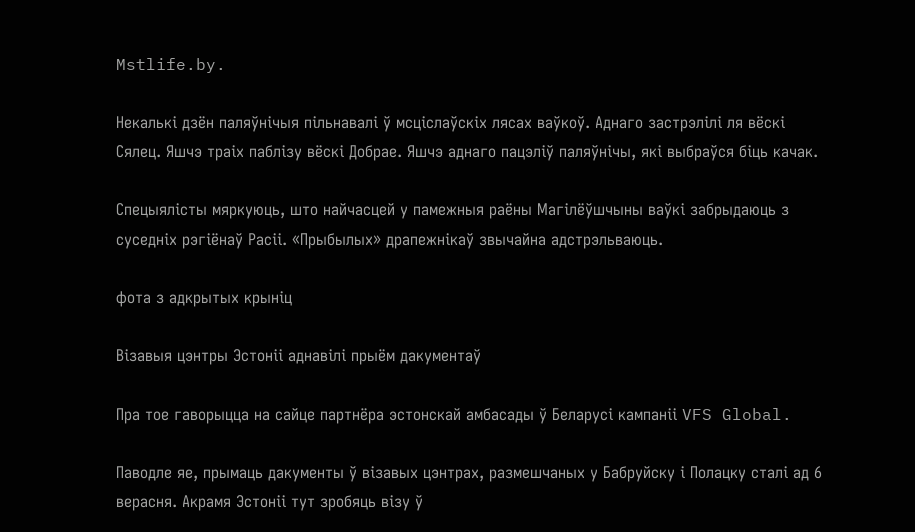Mstlife.by.

Некалькі дзён паляўнічыя пільнавалі ў мсціслаўскіх лясах ваўкоў. Аднаго застрэлілі ля вёскі Сялец. Яшчэ траіх паблізу вёскі Добрае. Яшчэ аднаго пацэліў паляўнічы, які выбраўся біць качак.

Спецыялісты мяркуюць, што найчасцей у памежныя раёны Магілёўшчыны ваўкі забрыдаюць з суседніх рэгіёнаў Расіі. «Прыбылых» драпежнікаў звычайна адстрэльваюць.

фота з адкрытых крыніц

Візавыя цэнтры Эстоніі аднавілі прыём дакументаў

Пра тое гаворыцца на сайце партнёра эстонскай амбасады ў Беларусі кампаніі VFS Global.

Паводле яе, прымаць дакументы ў візавых цэнтрах, размешчаных у Бабруйску і Полацку сталі ад 6 верасня. Акрамя Эстоніі тут зробяць візу ў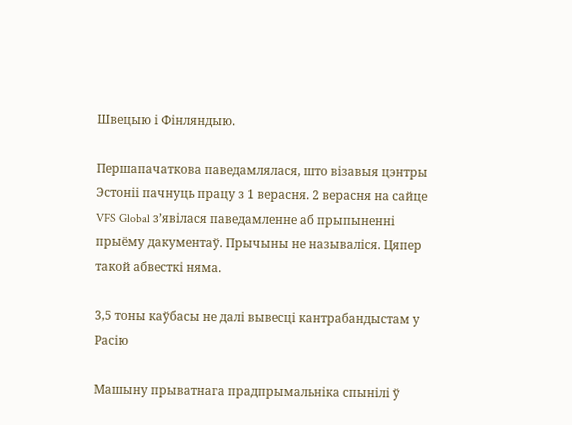Швецыю і Фінляндыю.

Першапачаткова паведамлялася, што візавыя цэнтры Эстоніі пачнуць працу з 1 верасня. 2 верасня на сайце VFS Global з’явілася паведамленне аб прыпыненні прыёму дакументаў. Прычыны не называліся. Цяпер такой абвесткі няма.

3,5 тоны каўбасы не далі вывесці кантрабандыстам у Расію

Машыну прыватнага прадпрымальніка спынілі ў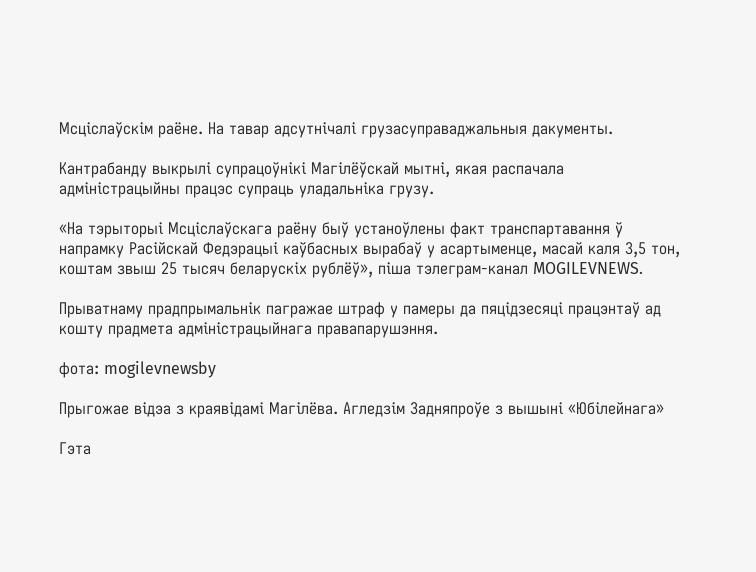Мсціслаўскім раёне. На тавар адсутнічалі грузасуправаджальныя дакументы.

Кантрабанду выкрылі супрацоўнікі Магілёўскай мытні, якая распачала адміністрацыйны працэс супраць уладальніка грузу.

«На тэрыторыі Мсціслаўскага раёну быў устаноўлены факт транспартавання ў напрамку Расійскай Федэрацыі каўбасных вырабаў у асартыменце, масай каля 3,5 тон, коштам звыш 25 тысяч беларускіх рублёў», піша тэлеграм-канал MOGILEVNEWS.

Прыватнаму прадпрымальнік пагражае штраф у памеры да пяцідзесяці працэнтаў ад кошту прадмета адміністрацыйнага правапарушэння.

фота: mogilevnewsby

Прыгожае відэа з краявідамі Магілёва. Агледзім Задняпроўе з вышыні «Юбілейнага»

Гэта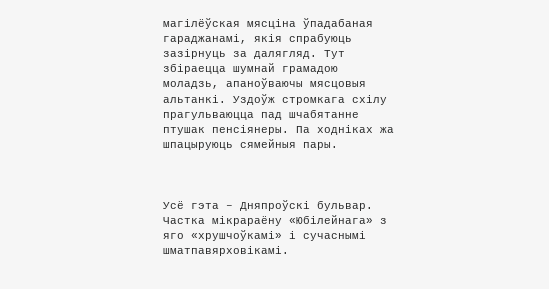магілёўская мясціна ўпадабаная гараджанамі, якія спрабуюць зазірнуць за далягляд. Тут збіраецца шумнай грамадою моладзь, апаноўваючы мясцовыя альтанкі. Уздоўж стромкага схілу прагульваюцца пад шчабятанне птушак пенсіянеры. Па ходніках жа шпацыруюць сямейныя пары.



Усё гэта – Дняпроўскі бульвар. Частка мікрараёну «Юбілейнага» з яго «хрушчоўкамі» і сучаснымі шматпавярховікамі.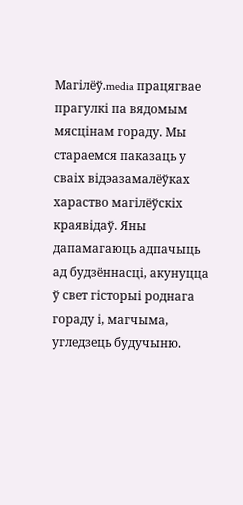Магілёў.media працягвае прагулкі па вядомым мясцінам гораду. Мы стараемся паказаць у сваіх відэазамалёўках хараство магілёўскіх краявідаў. Яны дапамагаюць адпачыць ад будзённасці, акунуцца ў свет гісторыі роднага гораду і, магчыма, угледзець будучыню.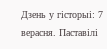Дзень у гісторыі: 7 верасня. Паставілі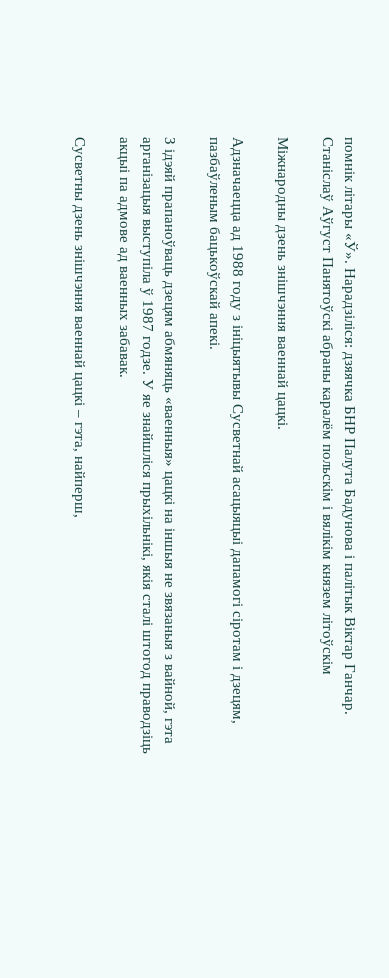помнік літары «Ў». Нарадзіліся: дзяячка БНР Палута Бадунова і палітык Віктар Ганчар. Станіслаў Аўгуст Панятоўскі абраны каралём польскім і вялікім князем літоўскім

Міжнародны дзень знішчэння ваеннай цацкі.

Адзначаецца ад 1988 году з ініцыятывы Сусветнай асацыяцыі дапамогі сіротам і дзецям, пазбаўленым бацькоўскай апекі.

З ідэяй прапаноўваць дзецям абмяняць «ваенныя» цацкі на іншыя не звязаныя з вайной, гэта арганізацыя выступіла ў 1987 годзе. У яе знайшліся прыхільнікі, якія сталі штогод праводзіць акцыі па адмове ад ваенных забавак.

Сусветны дзень знішчэння ваеннай цацкі – гэта, найперш,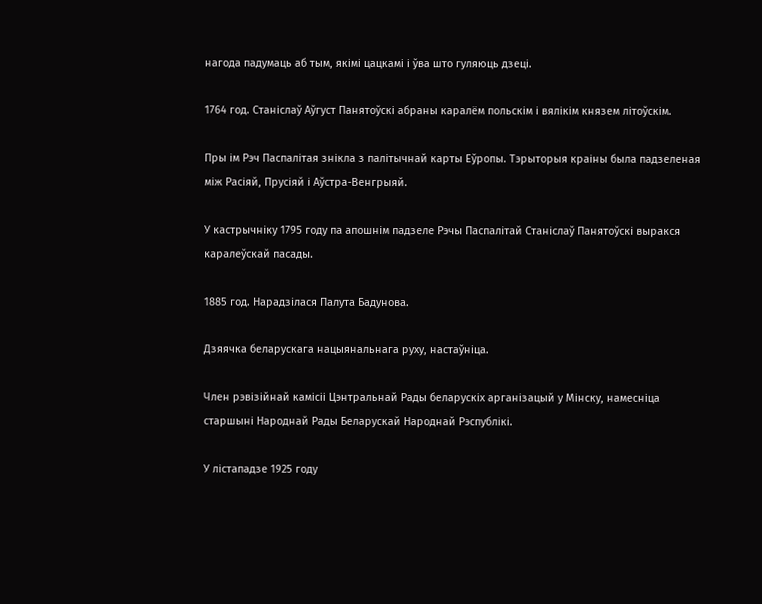нагода падумаць аб тым, якімі цацкамі і ўва што гуляюць дзеці.

1764 год. Станіслаў Аўгуст Панятоўскі абраны каралём польскім і вялікім князем літоўскім.

Пры ім Рэч Паспалітая знікла з палітычнай карты Еўропы. Тэрыторыя краіны была падзеленая між Расіяй, Прусіяй і Аўстра-Венгрыяй.

У кастрычніку 1795 году па апошнім падзеле Рэчы Паспалітай Станіслаў Панятоўскі выракся каралеўскай пасады.

1885 год. Нарадзілася Палута Бадунова.

Дзяячка беларускага нацыянальнага руху, настаўніца.

Член рэвізійнай камісіі Цэнтральнай Рады беларускіх арганізацый у Мінску, намесніца старшыні Народнай Рады Беларускай Народнай Рэспублікі.

У лістападзе 1925 году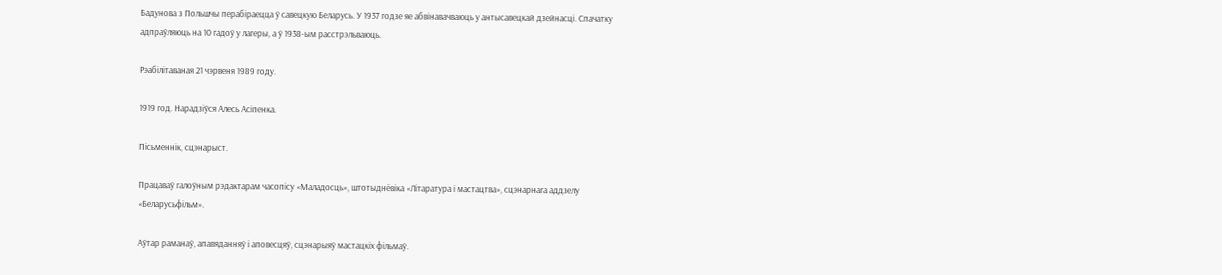Бадунова з Польшчы перабіраецца ў савецкую Беларусь. У 1937 годзе яе абвінавачваюць у антысавецкай дзейнасці. Спачатку адпраўляюць на 10 гадоў у лагеры, а ў 1938-ым расстрэльваюць.

Рэабілітаваная 21 чэрвеня 1989 году.

1919 год. Нарадзіўся Алесь Асіпенка.

Пісьменнік, сцэнарыст.

Працаваў галоўным рэдактарам часопісу «Маладосць», штотыднёвіка «Літаратура і мастацтва», сцэнарнага аддзелу «Беларусьфільм».

Аўтар раманаў, апавяданняў і аповесцяў, сцэнарыяў мастацкіх фільмаў.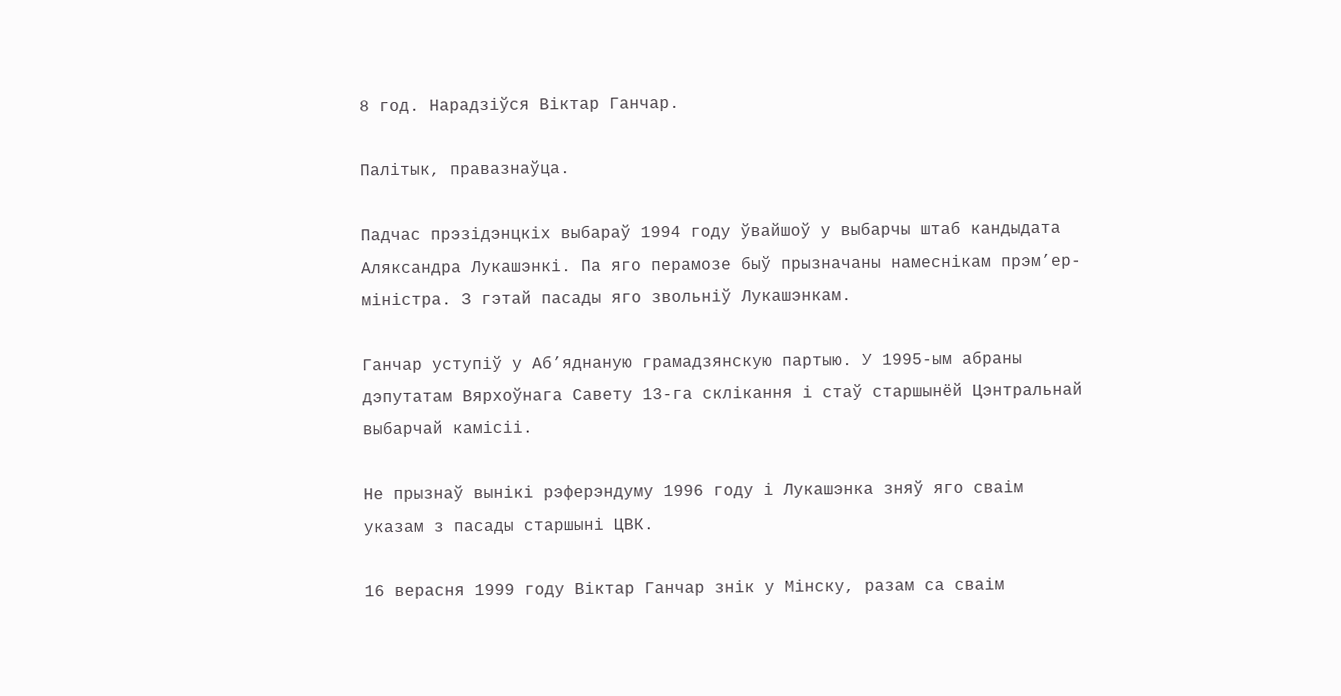8 год. Нарадзіўся Віктар Ганчар.

Палітык, правазнаўца.

Падчас прэзідэнцкіх выбараў 1994 году ўвайшоў у выбарчы штаб кандыдата Аляксандра Лукашэнкі. Па яго перамозе быў прызначаны намеснікам прэм’ер-міністра. З гэтай пасады яго звольніў Лукашэнкам.

Ганчар уступіў у Аб’яднаную грамадзянскую партыю. У 1995-ым абраны дэпутатам Вярхоўнага Савету 13-га склікання і стаў старшынёй Цэнтральнай выбарчай камісіі.

Не прызнаў вынікі рэферэндуму 1996 году і Лукашэнка зняў яго сваім указам з пасады старшыні ЦВК.

16 верасня 1999 году Віктар Ганчар знік у Мінску, разам са сваім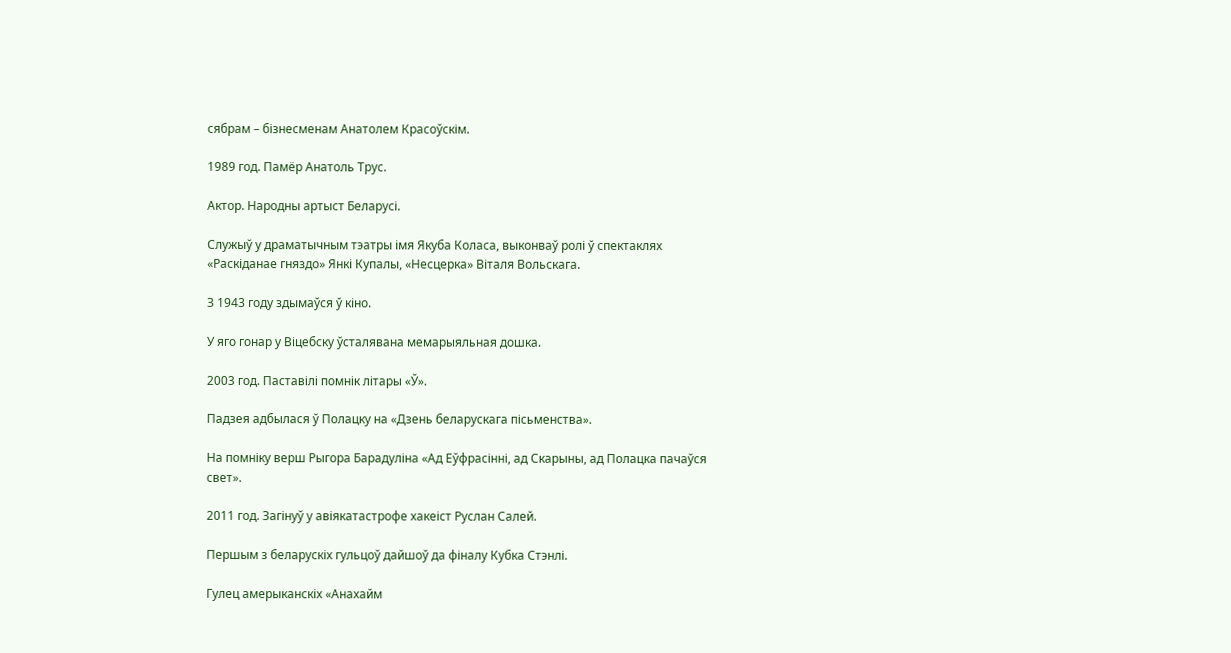сябрам – бізнесменам Анатолем Красоўскім.

1989 год. Памёр Анатоль Трус.

Актор. Народны артыст Беларусі.

Служыў у драматычным тэатры імя Якуба Коласа, выконваў ролі ў спектаклях «Раскіданае гняздо» Янкі Купалы, «Несцерка» Віталя Вольскага.

З 1943 году здымаўся ў кіно.

У яго гонар у Віцебску ўсталявана мемарыяльная дошка.

2003 год. Паставілі помнік літары «Ў».

Падзея адбылася ў Полацку на «Дзень беларускага пісьменства».

На помніку верш Рыгора Барадуліна «Ад Еўфрасінні, ад Скарыны, ад Полацка пачаўся свет».

2011 год. Загінуў у авіякатастрофе хакеіст Руслан Салей.

Першым з беларускіх гульцоў дайшоў да фіналу Кубка Стэнлі.

Гулец амерыканскіх «Анахайм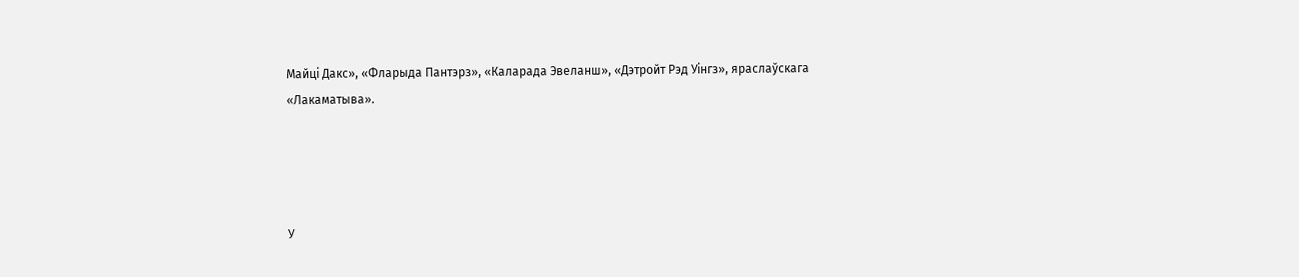Майці Дакс», «Фларыда Пантэрз», «Каларада Эвеланш», «Дэтройт Рэд Уінгз», яраслаўскага «Лакаматыва».




У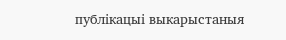публікацыі выкарыстаныя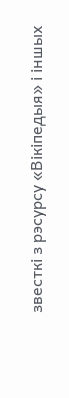звесткі з рэсурсу «Вікіпедыя» і іншых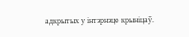адкрытых у інтэрнэце крыніцаў.